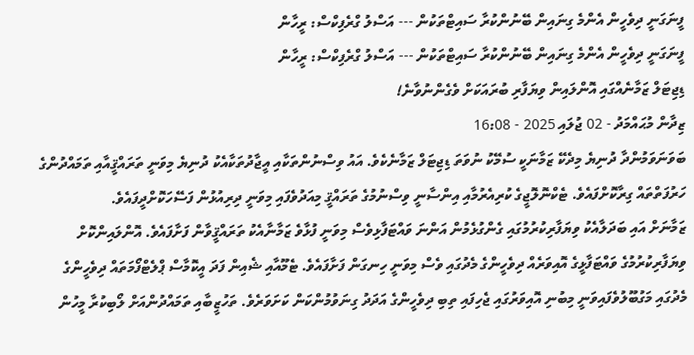ފީނަގަނީ ދިވެހީން އެންމެ ގިނައިން ބޭނުންކުރާ ސައިޓްތަކުން --- އަސްލު ގްރެފިކްސް: ރީހާން
ފީނަގަނީ ދިވެހީން އެންމެ ގިނައިން ބޭނުންކުރާ ސައިޓްތަކުން --- އަސްލު ގްރެފިކްސް: ރީހާން
ޑިޖިޓަލް ޒަމާނެއްގައި އޮންލައިން ވިޔަފާރި ބުރައަކަށް ވެގެންނުވާނެ!
ޒިދާން މުޙައްމަދު - 02 ޖުލައި 2025 - 16:08
ބަވަނަވަމުންދާ ދުނިޔެ މިދެކޭ ޒަމާނަކީ ސުމޭކު ނުވަތަ ޑިޖިޓަލް ޒަމާނެކެވެ. އައު ވިސްނުންތަކާއި އީޖާދުތަކާއެކު ދުނިޔެ މިވަނީ ތަރައްޤީއާއި ތަމައްދުންގެ ހަރުފަތްތައް ގިރާކޮށްފައެވެ. ޓެކްނޮލޮޖީގެ ކުރިއެރުމާއި އިންސާނީ ވިސްނުމުގެ ތަރައްޤީ މިއަދުވެފައި މިވަނީ ދިރިއުޅުން ފަސޭހަކޮށްދީފައެވެ.
ޒަމާނަށް އައި ބަދަލާއެކު ވިޔަފާރިކުރުމުގައި ގެންގުޅެމުން އަންނަ ވައްޓަފާޅިވެސް މިވަނީ ފުޅާވެ ޒަމާނާއެކު ތަރައްޤީވާން ފަށާފައެވެ. އޮންލައިންކޮށް ވިޔަފާރިކުރުމުގެ ވައްޓަފާޅީގެ އޮއިވަރެއް ދިވެހީންގެ މެދުގައި ވެސް މިވަނީ ހިނގަން ފަށާފައެވެ. ޓެމޫއާއި ޝެއިން ފަދަ އީކޮމާސް ޕްލެޓްފޯމަތައް ދިވެހީންގެ މެދުގައި މަގުބޫލުވެފައިވަނީ މިބުނި އޮއިވަރުގައި ޖެހިފައި ތިބި ދިވެހީންގެ އަދަދު ގިނަވުމުންކަން ކަށަވަރެވެ. ތަހުޒީބާއި ތަމައްދުންއަށް ލޯބިކުރާ މީހުން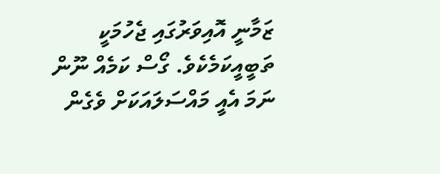ޒަމާނީ އޮއިވަރުގައި ޖެހުމަކީ ތަބީއީކަމެކެވެ. ގޯސް ކަމެއް ނޫން ނަމަ އެއީ މައްސަލައަކަށް ވެގެން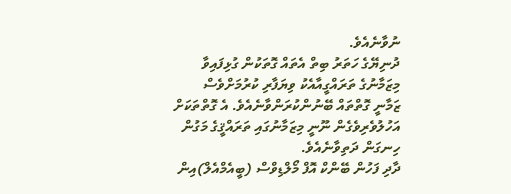ނުވާނެއެވެ.
ދުނިޔޭގެ ހަތަރު ބިތް އެތައް ގޮތަކުން ގުޅިފައިވާ މިޒަމާނުގެ ތަރައްގީއާއެކު ވިޔަފާރި ކުރުމަށްވެސް ޒަމާނީ ގޮތްތައް ބޭނުންކުރަންވާނެއެވެ. އެ ގޮތްތަކަށް އަހުލުވެރިވެގެން ނޫނީ މިޒަމާނުގައި ތަރައްޤީގެ މަގުން ހިނގަން ދަތިވާނެއެވެ.
ދާދި ފަހުން ބޭންކް އޮފް މޯލްޑިވްސް (ބީއެމްއެލް)އިން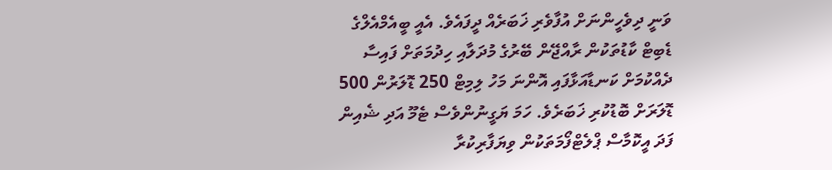ވަނީ ދިވެހީންނަށް އުފާވެރި ޚަބަރެއް ދީފައެވެ. އެއީ ބީއެމްއެލްގެ ޑެބިޓް ކާޑުތަކުން ރާއްޖޭން ބޭރުގެ މުދަލާއި ހިދުމަތަށް ފައިސާ ދެއްކުމަށް ކަނޑާއަޅާފައި އޮންނަ މަހު ލިމިޓް 250 ޑޮލަރުން 500 ޑޮލަރަށް ބޮޑުކުރި ޚަބަރެވެ. ހަމަ ޔަގީނުންވެސް ޓެމޫ އަދި ޝެއިން ފަދަ އީކޮމާސް ޕްލެޓްފޯމަތަކުން ވިޔަފާރިކުރާ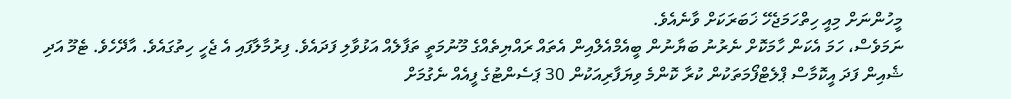މީހުންނަށް މިއީ ހިތްހަމަޖެހޭ ޚަބަރަކަށް ވާނެއެވެ.
ނަމަވެސް، ހަމަ އެކަން ހާމަކޮށް ނެރުނު ބަޔާނުން ބީއެމްއެލްއިން އެތައް ރައްޔިތެއްގެ މޫނުމަތީ ތަފާލެއް އަޅުވާލި ފަދައެވެ. ފިރުމާލާފައި އެ ޖެހީ ހިތުގައެވެ. އާދޭހެވެ. ޓެމޫ އަދި ޝެއިން ފަދަ އީކޮމާސް ޕްލެޓްފޯމަތަކުން ކުރާ ކޮންމެ ވިޔަފާރިއަކުން 30 ޕަސެންޓުގެ ފީއެއް ނެގުމަށް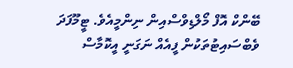ބޭންކް އޮފް މޯލްޑިވްސްއިން ނިންމީއެވެ. ޓީމޫފަދަ ވެބްސައިޓުތަކުން ފީއެއް ނަގަނީ އީކޮމާސް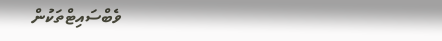ވެބްސައިޓްތަކުން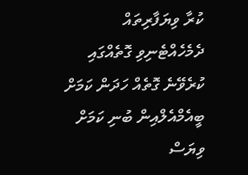ކުރާ ވިޔަފާރިތައް ދެމެހެއްޓެނިވި ގޮތެއްގައި ކުރެވޭނެ ގޮތެއް ހަދަން ކަމަށް ބީއެމްއެލްއިން ބުނި ކަމަށް ވިޔަސް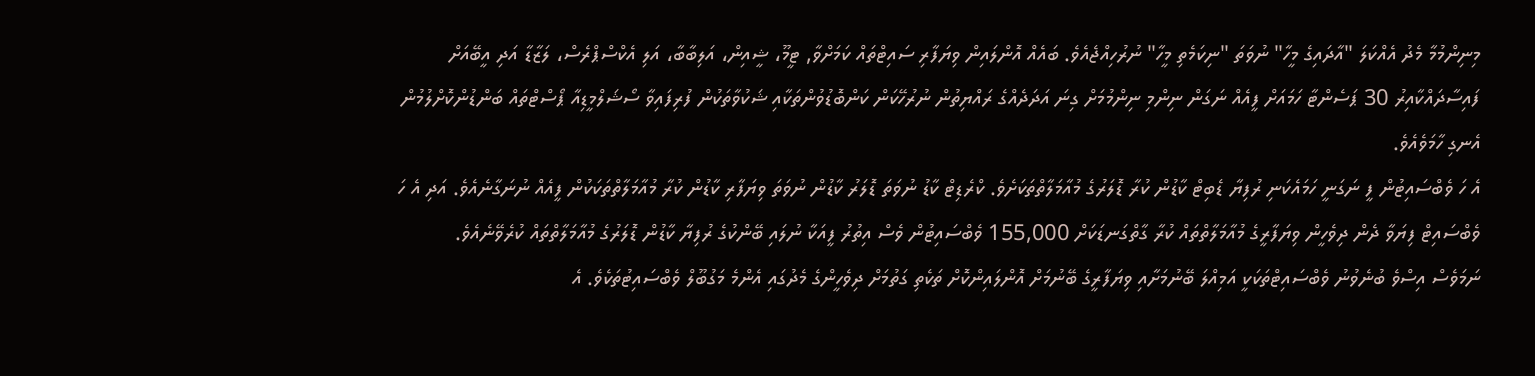މިނިންމުމާ މެދު އެއްކަލަ "އާދައިގެ މީހާ" ނުވަތަ "ނިކަމެތި މީހާ" ނުރުހިއްޖެއެވެ. ބައެއް އޮންލައިން ވިޔަފާރި ސައިޓްތައް ކަމަށްވާ, ޓީމޫ، ޝީއިން، އަލިބާބާ، އަލި އެކްސްޕްރެސް، ލަޒާޑާ އަދި އީބޭއަށް ފައިސާދައްކާއިރު 30 ޕަސެންޓާ ހަމައަށް ފީއެއް ނަގަން ނިންމި ނިންމުމަށް ގިނަ އަދަދެއްގެ ރައްޔިތުން ނުރުހޭކަން ކަންބޮޑުވުންތަކާއި ޝަކުވާތަކުން ފުރިފައިވާ ސޯޝަލްމީޑިއާ ޕޯސްޓްތައް ބަންޑުންކޮށްލުމުން އެނގި ހާމަވެއެވެ.
އެ ހަ ވެބްސައިޓުން ފީ ނަގަނީ ހަމައެކަނި ރުފިޔާ ޑެބިޓް ކާޑުން ކުރާ ޑޮލަރުގެ މުއާމަލާތްތަކަށެވެ. ކްރެޑިޓް ކާޑު ނުވަތަ ޑޮލަރު ކާޑުން ނުވަތަ ވިޔަފާރި ކާޑުން ކުރާ މުއާމަލާތްތަކަކުން ފީއެއް ނުނަގާނެއެވެ. އަދި އެ ހަ ވެބްސައިޓް ފިޔަވާ ދެން ދިވެހީން ވިޔަފާރީގެ މުއާމަލާތްތައް ކުރާ ގާތްގަނޑަކަށް 155,000 ވެބްސައިޓުން ވެސް އިތުރު ފީއަކާ ނުލައި ބޭންކުގެ ރުފިޔާ ކާޑުން ޑޮލަރުގެ މުއާމަލާތްތައް ކުރެވޭނެއެވެ.
ނަމަވެސް އިސްވެ ބުނެވުނު ވެބްސައިޓްތަކަކީ އަމިއްލަ ބޭނުމަށާއި ވިޔަފާރީގެ ބޭނުމަށް އޮންލައިންކޮށް ތަކެތި ގަތުމަށް ދިވެހީންގެ މެދުގައި އެންމެ މަގުބޫލް ވެބްސައިޓުތަކެވެ. އެ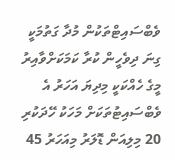ވެބްސައިޓްތަކުން މުދާ ގަތުމަކީ ގިނަ ދިވެހީން ކުރާ ކަމަކަށްވާއިރު މީގެ ހެއްކަކީ މިދިޔަ އަހަރު އެ ވެބްސައިޓުތަކަށް މަހަކު ހޭދަކުރި 20 މިލިއަން ޑޮލަރު މިއަހަރު 45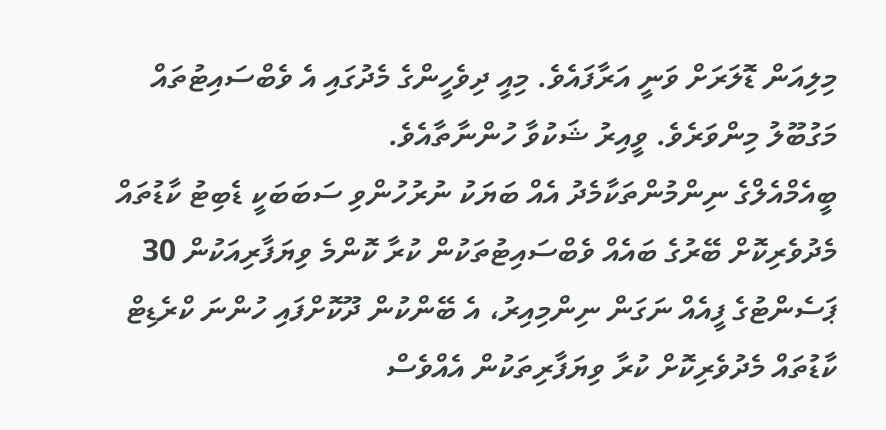މިލިއަން ޑޮލަރަށް ވަނީ އަރާފައެވެ. މިއީ ދިވެހީންގެ މެދުގައި އެ ވެބްސައިޓުތައް މަގުބޫލު މިންވަރެވެ. ވީއިރު ޝަކުވާ ހުންނާތާއެވެ.
ބީއެމްއެލްގެ ނިންމުންތަކާމެދު އެއް ބަޔަކު ނުރުހުންވި ސަބަބަކީ ޑެބިޓު ކާޑުތައް މެދުވެރިކޮށް ބޭރުގެ ބައެއް ވެބްސައިޓުތަކުން ކުރާ ކޮންމެ ވިޔަފާރިއަކުން 30 ޕަސެންޓުގެ ފީއެއް ނަގަން ނިންމިއިރު، އެ ބޭންކުން ދޫކޮށްފައި ހުންނަ ކްރެޑިޓް ކާޑުތައް މެދުވެރިކޮށް ކުރާ ވިޔަފާރިތަކުން އެއްވެސް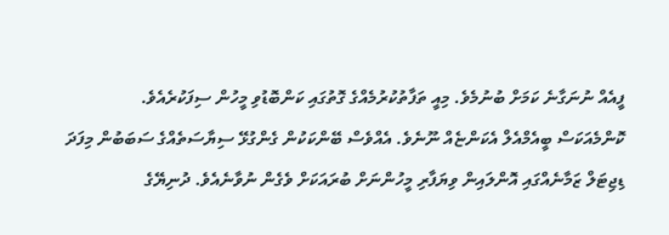ފީއެއް ނުނަގާނެ ކަމަށް ބުނުމެވެ. މިއީ ތަފާތުކުރުމެއްގެ ގޮތުގައި ކަންބޮޑުވި މީހުން ސިފަކުރެއެވެ.
ކޮންމެއަކަސް ބީއެމްއެލް އެކަންޏެއް ނޫނެވެ. އެއްވެސް ބޭންކަކުން ގެންގުޅޭ ސިޔާސަތެއްގެ ސަބަބުން މިފަދަ ޑިޖިޓަލް ޒަމާނެއްގައި އޮންލައިން ވިޔަފާރި މީހުންނަށް ބުރައަކަށް ވެގެން ނުވާނެއެވެ. ދުނިޔޭގެ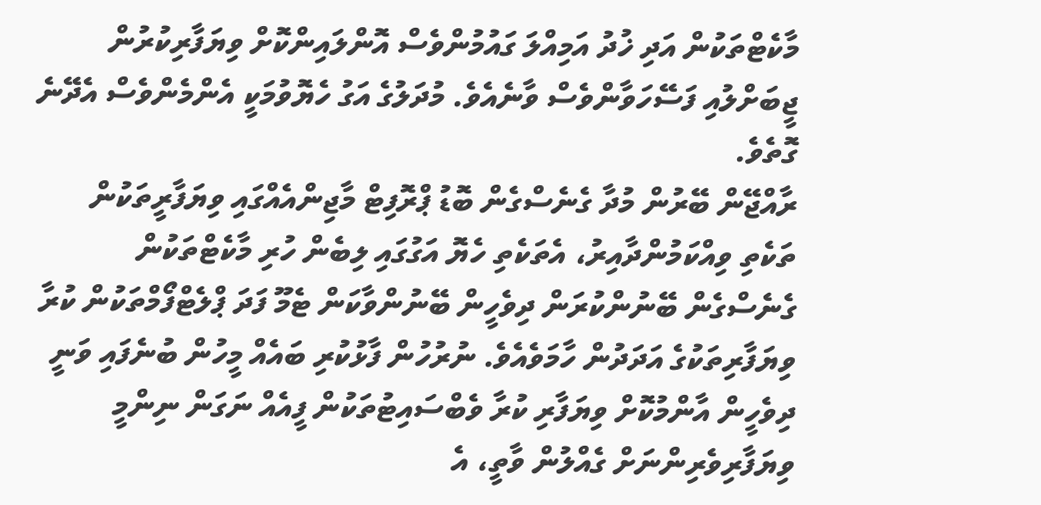މާކެޓްތަކުން އަދި ޚުދު އަމިއްލަ ގައުމުންވެސް އޮންލައިންކޮށް ވިޔަފާރިކުރުން ޖީބަށްލުއި ފަސޭހަވާންވެސް ވާނެއެވެ. މުދަލުގެ އަގު ހެޔޮވުމަކީ އެންމެންވެސް އެދޭނެ ގޮތެވެ.
ރާއްޖޭން ބޭރުން މުދާ ގެނެސްގެން ބޮޑު ޕްރޮފިޓް މާޖިންއެއްގައި ވިޔަފާރީތަކުން ތަކެތި ވިއްކަމުންދާއިރު، އެތަކެތި ހެޔޮ އަގުގައި ލިބެން ހުރި މާކެޓްތަކުން ގެނެސްގެން ބޭނުންކުރަން ދިވެހީން ބޭނުންވާކަން ޓެމޫ ފަދަ ޕްލެޓްފޯމްތަކުން ކުރާ ވިޔަފާރިތަކުގެ އަދަދުން ހާމަވެއެވެ. ނުރުހުން ފާޅުކުރި ބައެއް މީހުން ބުނެފައި ވަނީ ދިވެހީން އާންމުކޮށް ވިޔަފާރި ކުރާ ވެބްސައިޓުތަކުން ފީއެއް ނަގަން ނިންމީ ވިޔަފާރިވެރިންނަށް ގެއްލުން ވާތީ، އެ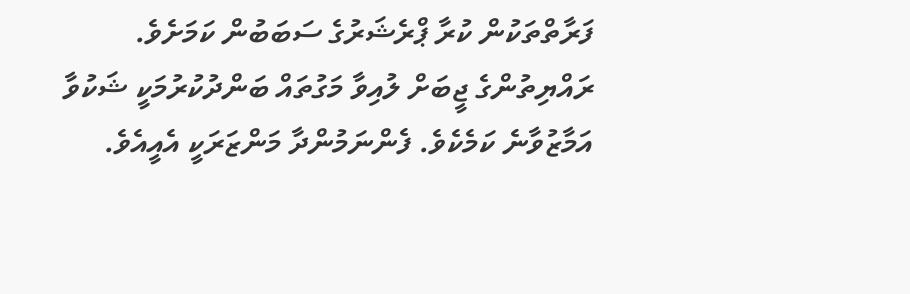ފަރާތްތަކުން ކުރާ ޕްރެޝަރުގެ ސަބަބުން ކަމަށެވެ.
ރައްޔިތުންގެ ޖީބަށް ލުއިވާ މަގުތައް ބަންދުކުރުމަކީ ޝަކުވާ އަމާޒުވާނެ ކަމެކެވެ. ފެންނަމުންދާ މަންޒަރަކީ އެއީއެވެ.